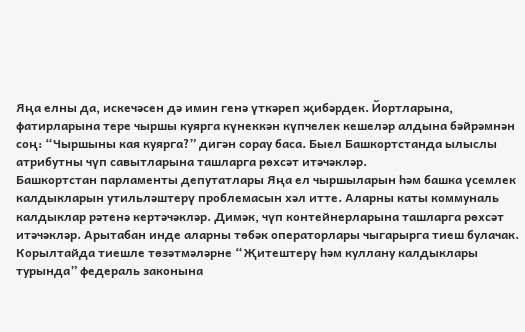Яңа елны да, искечәсен дә имин генә үткәреп җибәрдек. Йортларына, фатирларына тере чыршы куярга күнеккән күпчелек кешеләр алдына бәйрәмнән соң: “Чыршыны кая куярга?” дигән сорау баса. Быел Башкортстанда ылыслы атрибутны чүп савытларына ташларга рөхсәт итәчәкләр.
Башкортстан парламенты депутатлары Яңа ел чыршыларын һәм башка үсемлек калдыкларын утильләштерү проблемасын хәл итте. Аларны каты коммуналь калдыклар рәтенә кертәчәкләр. Димәк, чүп контейнерларына ташларга рөхсәт итәчәкләр. Арытабан инде аларны төбәк операторлары чыгарырга тиеш булачак. Корылтайда тиешле төзәтмәләрне “Җитештерү һәм куллану калдыклары турында” федераль законына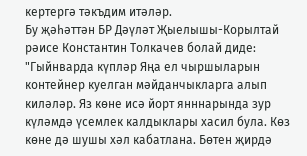кертергә тәкъдим итәләр.
Бу җәһәттән БР Дәүләт Җыелышы-Корылтай рәисе Константин Толкачев болай диде: "Гыйнварда күпләр Яңа ел чыршыларын контейнер куелган мәйданчыкларга алып киләләр. Яз көне исә йорт янннарында зур күләмдә үсемлек калдыклары хасил була. Көз көне дә шушы хәл кабатлана. Бөтен җирдә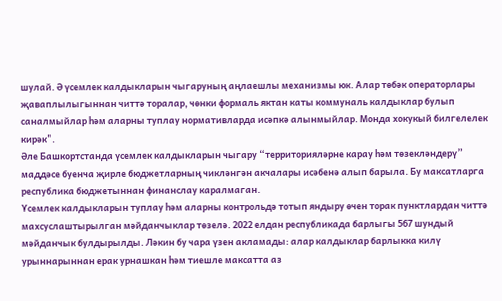шулай. Ә үсемлек калдыкларын чыгаруның аңлаешлы механизмы юк. Алар төбәк операторлары җаваплылыгыннан читтә торалар, чөнки формаль яктан каты коммуналь калдыклар булып саналмыйлар һәм аларны туплау нормативларда исәпкә алынмыйлар. Монда хокукый билгелелек кирәк".
Әле Башкортстанда үсемлек калдыкларын чыгару “территорияләрне карау һәм төзекләндерү” маддәсе буенча җирле бюджетларның чикләнгән акчалары исәбенә алып барыла. Бу максатларга республика бюджетыннан финанслау каралмаган.
Үсемлек калдыкларын туплау һәм аларны контрольдә тотып яндыру өчен торак пунктлардан читтә махсуслаштырылган мәйданчыклар төзелә. 2022 елдан республикада барлыгы 567 шундый мәйданчык булдырылды. Ләкин бу чара үзен акламады: алар калдыклар барлыкка килү урыннарыннан ерак урнашкан һәм тиешле максатта аз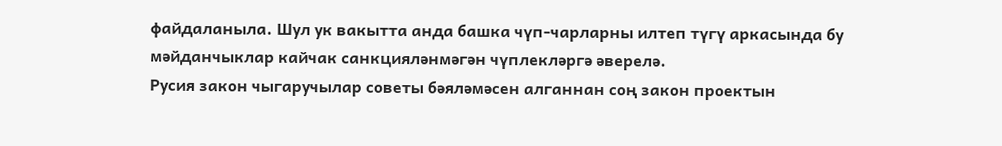файдаланыла. Шул ук вакытта анда башка чүп-чарларны илтеп түгү аркасында бу мәйданчыклар кайчак санкцияләнмәгән чүплекләргә әверелә.
Русия закон чыгаручылар советы бәяләмәсен алганнан соң закон проектын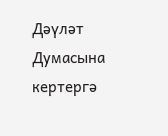Дәүләт Думасына кертергә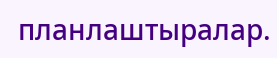планлаштыралар.